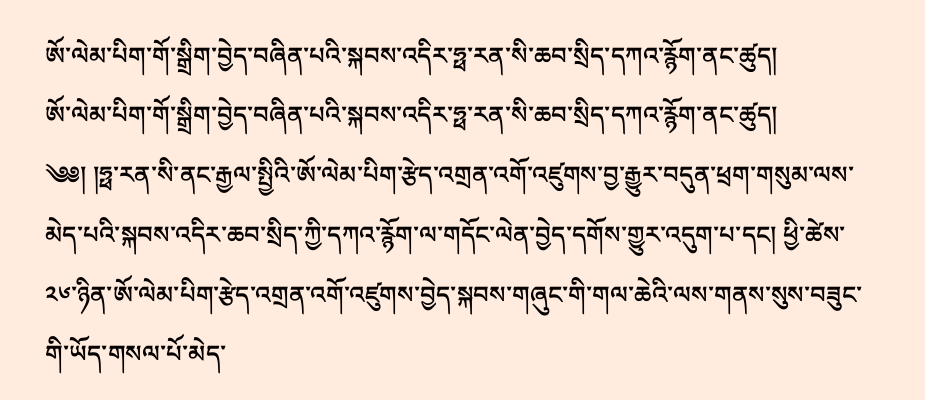ཨོ་ལེམ་པིག་གོ་སྒྲིག་བྱེད་བཞིན་པའི་སྐབས་འདིར་ཧྥ་རན་སི་ཆབ་སྲིད་དཀའ་རྙོག་ནང་ཚུད།
ཨོ་ལེམ་པིག་གོ་སྒྲིག་བྱེད་བཞིན་པའི་སྐབས་འདིར་ཧྥ་རན་སི་ཆབ་སྲིད་དཀའ་རྙོག་ནང་ཚུད།
༄༅། །ཧྥ་རན་སི་ནང་རྒྱལ་སྤྱིའི་ཨོ་ལེམ་པིག་རྩེད་འགྲན་འགོ་འཛུགས་བྱ་རྒྱུར་བདུན་ཕྲག་གསུམ་ལས་མེད་པའི་སྐབས་འདིར་ཆབ་སྲིད་ཀྱི་དཀའ་རྙོག་ལ་གདོང་ལེན་བྱེད་དགོས་གྱུར་འདུག་པ་དང། ཕྱི་ཚེས་༢༦་ཉིན་ཨོ་ལེམ་པིག་རྩེད་འགྲན་འགོ་འཛུགས་བྱེད་སྐབས་གཞུང་གི་གལ་ཆེའི་ལས་གནས་སུས་བཟུང་གི་ཡོད་གསལ་པོ་མེད་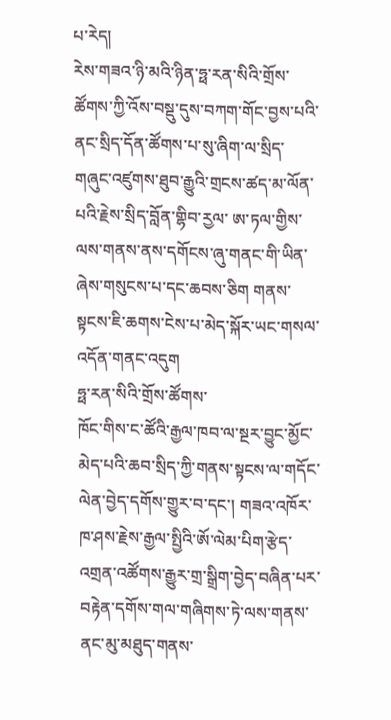པ་རེད།
རེས་གཟའ་ཉི་མའི་ཉིན་ཧྥ་རན་སིའི་གྲོས་ཚོགས་ཀྱི་འོས་བསྡུ་དུས་བཀག་གོང་བྱས་པའི་ནང་སྲིད་དོན་ཚོགས་པ་སུ་ཞིག་ལ་སྲིད་གཞུང་འཛུགས་ཐུབ་རྒྱུའི་གྲངས་ཚད་མ་ལོན་པའི་རྗེས་སྲིད་བློན་གྷིབ་རྱལ་ ཨ་ཏལ་གྱིས་ལས་གནས་ནས་དགོངས་ཞུ་གནང་གི་ཡིན་ཞེས་གསུངས་པ་དང་ཆབས་ཅིག གནས་སྟངས་ཇི་ཆགས་ངེས་པ་མེད་སྐོར་ཡང་གསལ་འདོན་གནང་འདུག
ཧྥ་རན་སིའི་གྲོས་ཚོགས་
ཁོང་གིས་ང་ཚོའི་རྒྱལ་ཁབ་ལ་སྔར་བྱུང་མྱོང་མེད་པའི་ཆབ་སྲིད་ཀྱི་གནས་སྟངས་ལ་གདོང་ལེན་བྱེད་དགོས་གྱུར་བ་དང་། གཟའ་འཁོར་ཁ་ཤས་རྗེས་རྒྱལ་སྤྱིའི་ཨོ་ལེམ་པིག་རྩེད་འགྲན་འཚོགས་རྒྱུར་གྲ་སྒྲིག་བྱེད་བཞིན་པར་བརྟེན་དགོས་གལ་གཞིགས་ཏེ་ལས་གནས་ནང་མུ་མཐུད་གནས་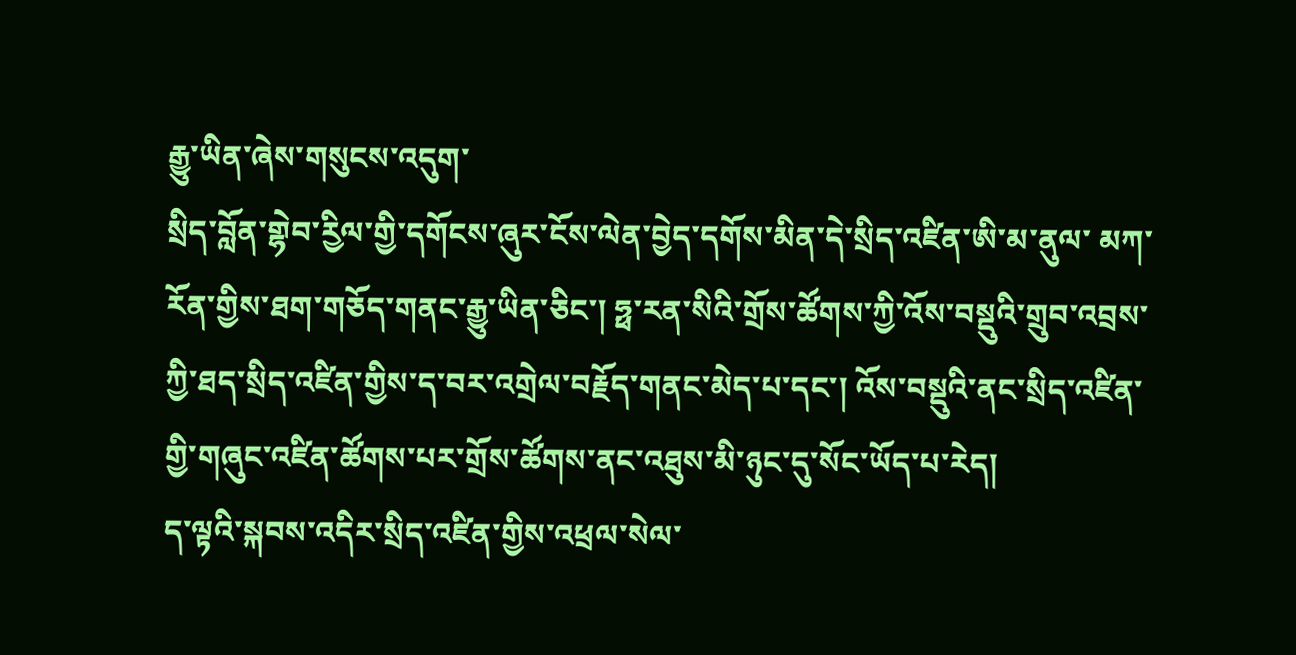རྒྱུ་ཡིན་ཞེས་གསུངས་འདུག་
སྲིད་བློན་གྷེབ་རྱིལ་གྱི་དགོངས་ཞུར་ངོས་ལེན་བྱེད་དགོས་མིན་དེ་སྲིད་འཛིན་ཨི་མ་ནུལ་ མཀ་རོན་གྱིས་ཐག་གཅོད་གནང་རྒྱུ་ཡིན་ཅིང་། ཧྥ་རན་སིའི་གྲོས་ཚོགས་ཀྱི་འོས་བསྡུའི་གྲུབ་འབྲས་ཀྱི་ཐད་སྲིད་འཛིན་གྱིས་ད་བར་འགྲེལ་བརྗོད་གནང་མེད་པ་དང་། འོས་བསྡུའི་ནང་སྲིད་འཛིན་གྱི་གཞུང་འཛིན་ཚོགས་པར་གྲོས་ཚོགས་ནང་འཐུས་མི་ཉུང་དུ་སོང་ཡོད་པ་རེད།
ད་ལྟའི་སྐབས་འདིར་སྲིད་འཛིན་གྱིས་འཕྲལ་སེལ་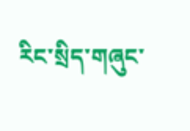རིང་སྲིད་གཞུང་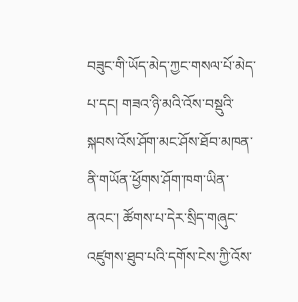བཟུང་གི་ཡོད་མེད་ཀྱང་གསལ་པོ་མེད་པ་དང། གཟའ་ཉི་མའི་འོས་བསྡུའི་སྐབས་འོས་ཤོག་མང་ཤོས་ཐོབ་མཁན་ནི་གཡོན་ཕྱོགས་ཤོག་ཁག་ཡིན་ནའང་། ཚོགས་པ་དེར་སྲིད་གཞུང་འཛུགས་ཐུབ་པའི་དགོས་ངེས་ཀྱི་འོས་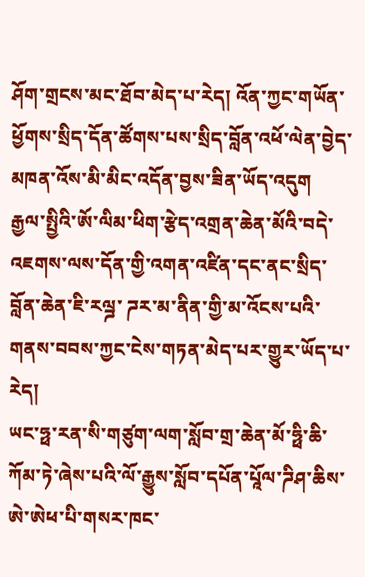ཤོག་གྲངས་མང་ཐོབ་མེད་པ་རེད། འོན་ཀྱང་གཡོན་ཕྱོགས་སྲིད་དོན་ཚོགས་པས་སྲིད་བློན་འཕོ་ལེན་བྱེད་མཁན་འོས་མི་མིང་འདོན་བྱས་ཟིན་ཡོད་འདུག
རྒྱལ་སྤྱིའི་ཨོ་ལིམ་ཕིག་རྩེད་འགྲན་ཆེན་མོའི་བདེ་འཇགས་ལས་དོན་གྱི་འགན་འཛིན་དང་ནང་སྲིད་བློན་ཆེན་ཇི་རལྜ་ ཌར་མ་ནིན་གྱི་མ་འོངས་པའི་གནས་བབས་ཀྱང་ངེས་གཏན་མེད་པར་གྱུར་ཡོད་པ་རེད།
ཡང་ཧྥ་རན་སི་གཙུག་ལག་སློབ་གྲ་ཆེན་མོ་ཧྥི་ཆི་ཀོམ་ཏེ་ཞེས་པའི་ལོ་རྒྱུས་སློབ་དཔོན་པཱོལ་ཌིཤ་ཆིས་ཨེ་ཨེཕ་པི་གསར་ཁང་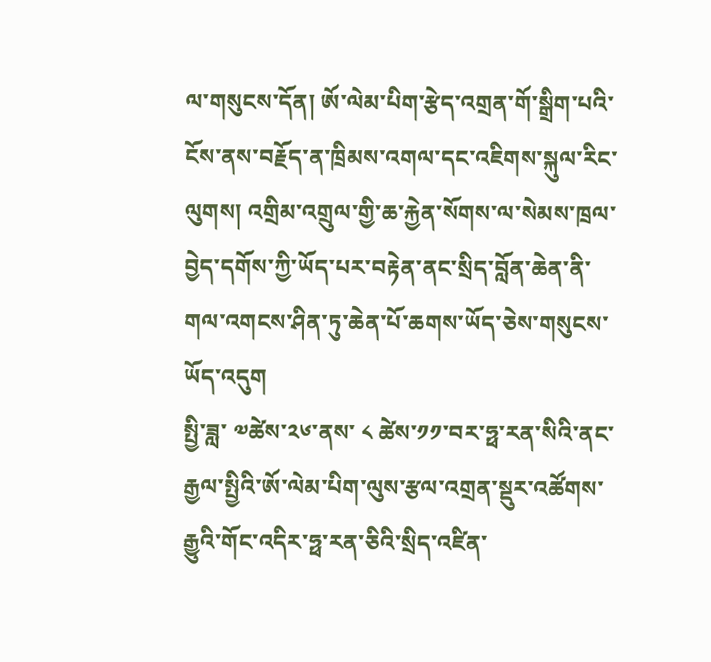ལ་གསུངས་དོན། ཨོ་ལེམ་པིག་རྩེད་འགྲན་གོ་སྒྲིག་པའི་ངོས་ནས་བརྗོད་ན་ཁྲིམས་འགལ་དང་འཇིགས་སྐུལ་རིང་ལུགས། འགྲིམ་འགྲུལ་གྱི་ཆ་རྐྱེན་སོགས་ལ་སེམས་ཁྲལ་བྱེད་དགོས་ཀྱི་ཡོད་པར་བརྟེན་ནང་སྲིད་བློན་ཆེན་ནི་གལ་འགངས་ཤིན་ཏུ་ཆེན་པོ་ཆགས་ཡོད་ཅེས་གསུངས་ཡོད་འདུག
སྤྱི་ཟླ་ ༧ཚེས་༢༦་ནས་ ༨ ཚེས་༡༡་བར་ཧྥ་རན་སིའི་ནང་རྒྱལ་སྤྱིའི་ཨོ་ལེམ་པིག་ལུས་རྩལ་འགྲན་སྡུར་འཚོགས་རྒྱུའི་གོང་འདིར་ཧྥ་རན་ཅིའི་སྲིད་འཛིན་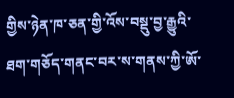གྱིས་ཉེན་ཁ་ཅན་གྱི་འོས་བསྡུ་བྱ་རྒྱུའི་ཐག་གཅོད་གནང་བར་ས་གནས་ཀྱི་ཨོ་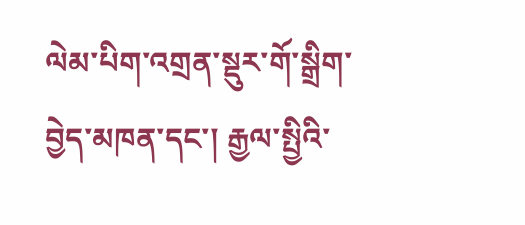ལེམ་པིག་འགྲན་སྡུར་གོ་སྒྲིག་བྱེད་མཁན་དང་། རྒྱལ་སྤྱིའི་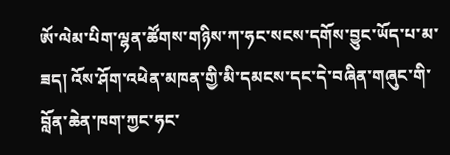ཨོ་ལེམ་པིག་ལྷན་ཚོགས་གཉིས་ཀ་ཧང་སངས་དགོས་བྱུང་ཡོད་པ་མ་ཟད། འོས་ཤོག་འཕེན་མཁན་གྱི་མི་དམངས་དང་དེ་བཞིན་གཞུང་གི་བློན་ཆེན་ཁག་ཀྱང་ཧང་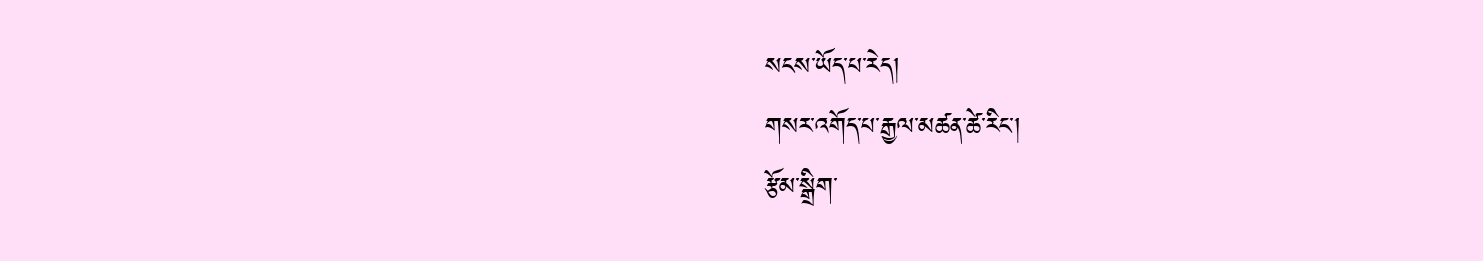སངས་ཡོད་པ་རེད།
གསར་འགོད་པ་རྒྱལ་མཚན་ཚེ་རིང་།
རྩོམ་སྒྲིག་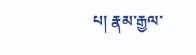པ། རྣམ་རྒྱལ་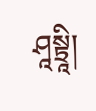ཤཱསྟྲཱི།